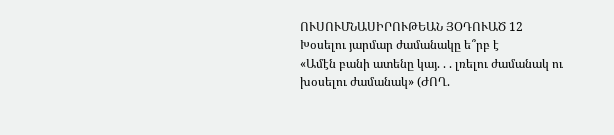ՈՒՍՈՒՄՆԱՍԻՐՈՒԹԵԱՆ ՅՕԴՈՒԱԾ 12
Խօսելու յարմար ժամանակը ե՞րբ է
«Ամէն բանի ատենը կայ. . . լռելու ժամանակ ու խօսելու ժամանակ» (ԺՈՂ.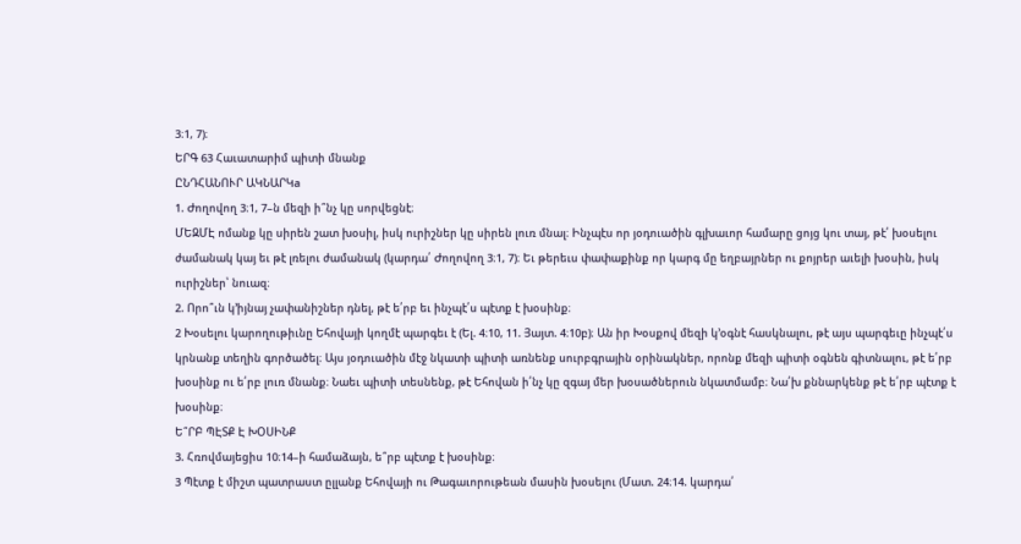3։1, 7)։
ԵՐԳ 63 Հաւատարիմ պիտի մնանք
ԸՆԴՀԱՆՈՒՐ ԱԿՆԱՐԿa
1. Ժողովող 3։1, 7–ն մեզի ի՞նչ կը սորվեցնէ։
ՄԵԶՄԷ ոմանք կը սիրեն շատ խօսիլ, իսկ ուրիշներ կը սիրեն լուռ մնալ։ Ինչպէս որ յօդուածին գլխաւոր համարը ցոյց կու տայ, թէ՛ խօսելու ժամանակ կայ եւ թէ լռելու ժամանակ (կարդա՛ Ժողովող 3։1, 7)։ Եւ թերեւս փափաքինք որ կարգ մը եղբայրներ ու քոյրեր աւելի խօսին, իսկ ուրիշներ՝ նուազ։
2. Որո՞ւն կ’իյնայ չափանիշներ դնել, թէ ե՛րբ եւ ինչպէ՛ս պէտք է խօսինք։
2 Խօսելու կարողութիւնը Եհովայի կողմէ պարգեւ է (Ել. 4։10, 11. Յայտ. 4։10բ)։ Ան իր Խօսքով մեզի կ’օգնէ հասկնալու, թէ այս պարգեւը ինչպէ՛ս կրնանք տեղին գործածել։ Այս յօդուածին մէջ նկատի պիտի առնենք սուրբգրային օրինակներ, որոնք մեզի պիտի օգնեն գիտնալու, թէ ե՛րբ խօսինք ու ե՛րբ լուռ մնանք։ Նաեւ պիտի տեսնենք, թէ Եհովան ի՛նչ կը զգայ մեր խօսածներուն նկատմամբ։ Նա՛խ քննարկենք թէ ե՛րբ պէտք է խօսինք։
Ե՞ՐԲ ՊԷՏՔ Է ԽՕՍԻՆՔ
3. Հռովմայեցիս 10։14–ի համաձայն, ե՞րբ պէտք է խօսինք։
3 Պէտք է միշտ պատրաստ ըլլանք Եհովայի ու Թագաւորութեան մասին խօսելու (Մատ. 24։14. կարդա՛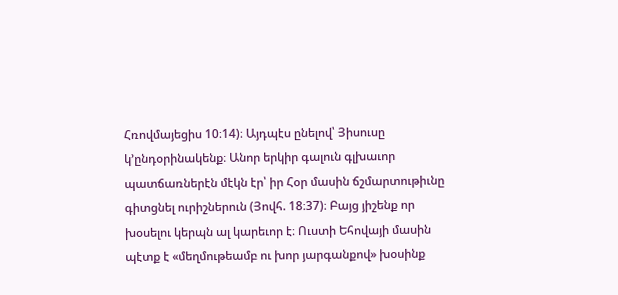Հռովմայեցիս 10։14)։ Այդպէս ընելով՝ Յիսուսը կ’ընդօրինակենք։ Անոր երկիր գալուն գլխաւոր պատճառներէն մէկն էր՝ իր Հօր մասին ճշմարտութիւնը գիտցնել ուրիշներուն (Յովհ. 18։37)։ Բայց յիշենք որ խօսելու կերպն ալ կարեւոր է։ Ուստի Եհովայի մասին պէտք է «մեղմութեամբ ու խոր յարգանքով» խօսինք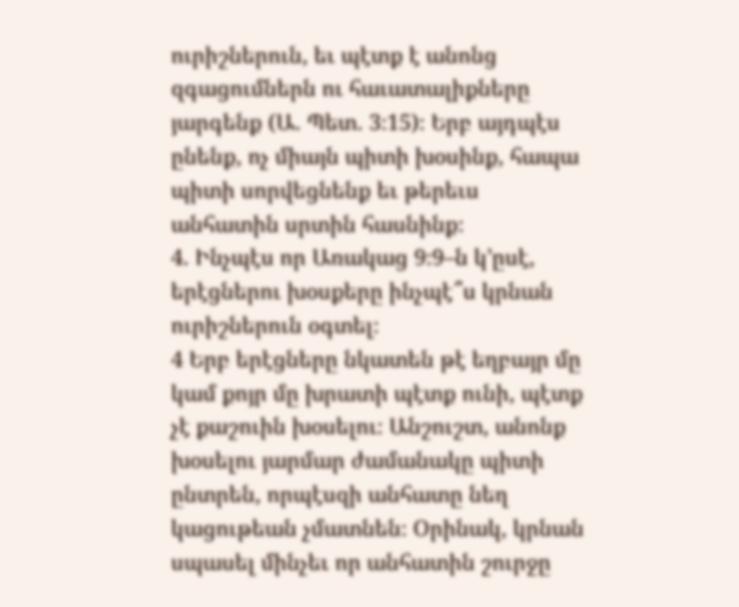ուրիշներուն, եւ պէտք է անոնց զգացումներն ու հաւատալիքները յարգենք (Ա. Պետ. 3։15)։ Երբ այդպէս ընենք, ոչ միայն պիտի խօսինք, հապա պիտի սորվեցնենք եւ թերեւս անհատին սրտին հասնինք։
4. Ինչպէս որ Առակաց 9։9–ն կ’ըսէ, երէցներու խօսքերը ինչպէ՞ս կրնան ուրիշներուն օգտել։
4 Երբ երէցները նկատեն թէ եղբայր մը կամ քոյր մը խրատի պէտք ունի, պէտք չէ քաշուին խօսելու։ Անշուշտ, անոնք խօսելու յարմար ժամանակը պիտի ընտրեն, որպէսզի անհատը նեղ կացութեան չմատնեն։ Օրինակ, կրնան սպասել մինչեւ որ անհատին շուրջը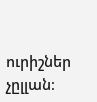ուրիշներ չըլլան։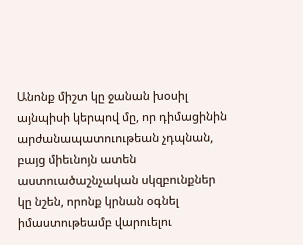Անոնք միշտ կը ջանան խօսիլ այնպիսի կերպով մը, որ դիմացինին արժանապատուութեան չդպնան, բայց միեւնոյն ատեն աստուածաշնչական սկզբունքներ կը նշեն, որոնք կրնան օգնել իմաստութեամբ վարուելու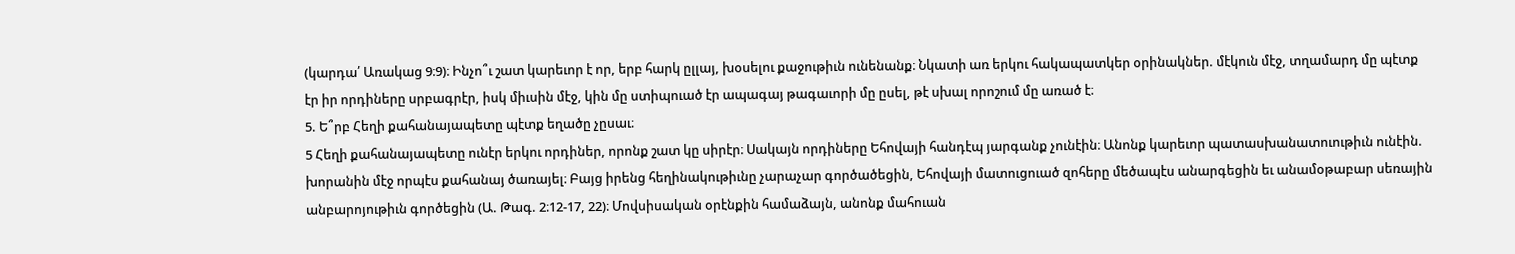(կարդա՛ Առակաց 9։9)։ Ինչո՞ւ շատ կարեւոր է որ, երբ հարկ ըլլայ, խօսելու քաջութիւն ունենանք։ Նկատի առ երկու հակապատկեր օրինակներ. մէկուն մէջ, տղամարդ մը պէտք էր իր որդիները սրբագրէր, իսկ միւսին մէջ, կին մը ստիպուած էր ապագայ թագաւորի մը ըսել, թէ սխալ որոշում մը առած է։
5. Ե՞րբ Հեղի քահանայապետը պէտք եղածը չըսաւ։
5 Հեղի քահանայապետը ունէր երկու որդիներ, որոնք շատ կը սիրէր։ Սակայն որդիները Եհովայի հանդէպ յարգանք չունէին։ Անոնք կարեւոր պատասխանատուութիւն ունէին. խորանին մէջ որպէս քահանայ ծառայել։ Բայց իրենց հեղինակութիւնը չարաչար գործածեցին, Եհովայի մատուցուած զոհերը մեծապէս անարգեցին եւ անամօթաբար սեռային անբարոյութիւն գործեցին (Ա. Թագ. 2։12-17, 22)։ Մովսիսական օրէնքին համաձայն, անոնք մահուան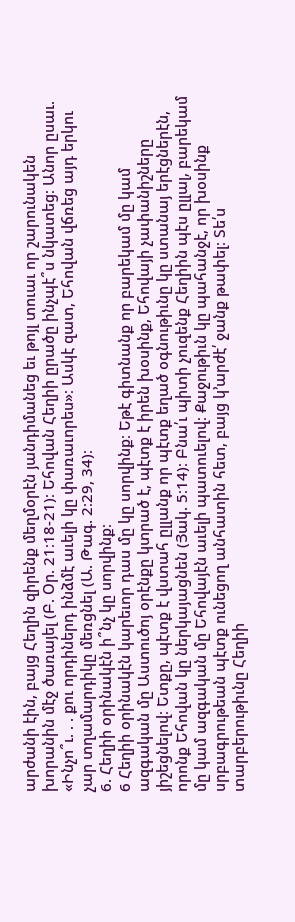արժանի էին, բայց Հեղին զիրենք մեղմօրէն յանդիմանեց եւ թոյլ տուաւ որ շարունակեն խորանին մէջ ծառայել (Բ. Օր. 21։18-21)։ Եհովան Հեղիի ըրածը ինչպէ՞ս նկատեց։ Անոր ըսաւ. «Ինչո՞ւ. . . քու որդիներդ ինձմէ աւելի կը փառաւորես»։ Ասկէ զատ, Եհովան վճռեց այդ երկու չար տղամարդիկը մեռցնել (Ա. Թագ. 2։29, 34)։
6. Հեղիի օրինակէն ի՞նչ կը սորվինք։
6 Հեղիի օրինակէն կարեւոր դաս մը կը սորվինք։ Եթէ գիտնանք որ բարեկամ մը կամ ազգական մը Աստուծոյ օրէնքը կտրած է, պէտք է իրեն խօսինք, Եհովայի չափանիշները յիշեցնելով։ Ետքը, պէտք է վստահ ըլլանք որ պէտք եղած օգնութիւնը կը ստանայ երէցներէն, որոնք Եհովան կը ներկայացնեն (Յակ. 5։14)։ Բնա՛ւ պիտի չուզենք Հեղիին պէս ըլլալ, բարեկամ մը կամ ազգական մը Եհովայէն աւելի պատուելով։ Քաջութիւն կը պահանջէ, որ խօսինք սրբագրութեան պէտք ունեցող անհատին հետ, բայց կ’արժէ՛ ջանք թափել։ Տե՛ս տարբերութիւնը Հեղիի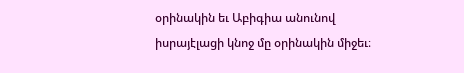օրինակին եւ Աբիգիա անունով իսրայէլացի կնոջ մը օրինակին միջեւ։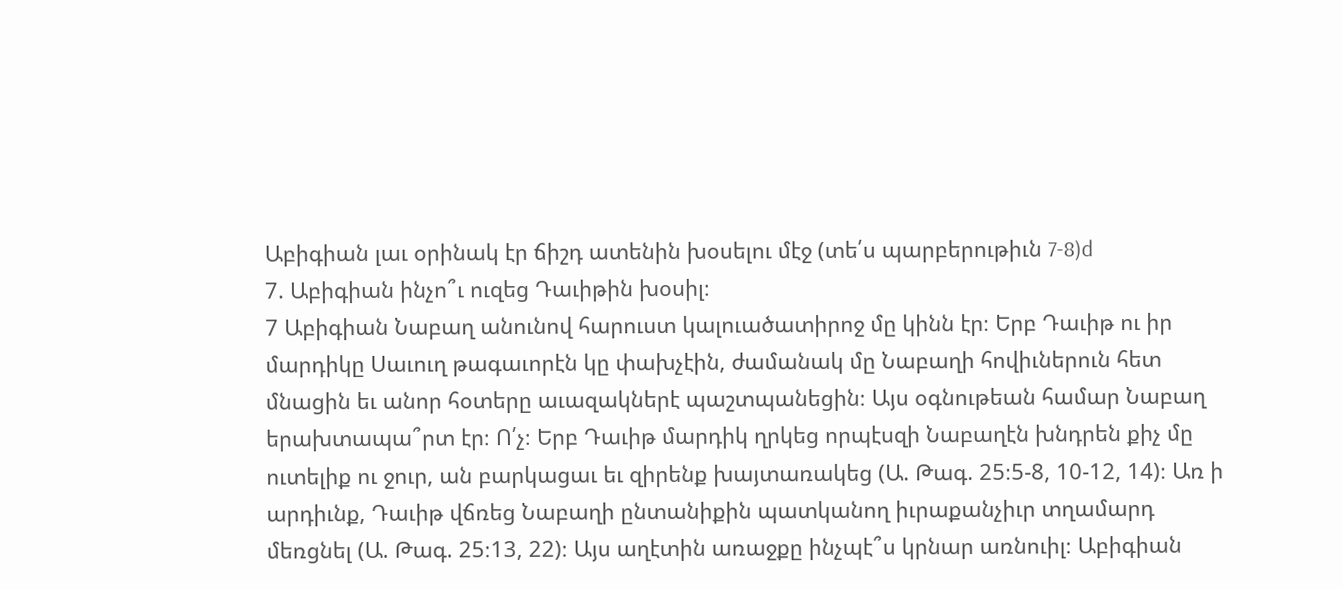Աբիգիան լաւ օրինակ էր ճիշդ ատենին խօսելու մէջ (տե՛ս պարբերութիւն 7-8)d
7. Աբիգիան ինչո՞ւ ուզեց Դաւիթին խօսիլ։
7 Աբիգիան Նաբաղ անունով հարուստ կալուածատիրոջ մը կինն էր։ Երբ Դաւիթ ու իր մարդիկը Սաւուղ թագաւորէն կը փախչէին, ժամանակ մը Նաբաղի հովիւներուն հետ մնացին եւ անոր հօտերը աւազակներէ պաշտպանեցին։ Այս օգնութեան համար Նաբաղ երախտապա՞րտ էր։ Ո՛չ։ Երբ Դաւիթ մարդիկ ղրկեց որպէսզի Նաբաղէն խնդրեն քիչ մը ուտելիք ու ջուր, ան բարկացաւ եւ զիրենք խայտառակեց (Ա. Թագ. 25։5-8, 10-12, 14)։ Առ ի արդիւնք, Դաւիթ վճռեց Նաբաղի ընտանիքին պատկանող իւրաքանչիւր տղամարդ մեռցնել (Ա. Թագ. 25։13, 22)։ Այս աղէտին առաջքը ինչպէ՞ս կրնար առնուիլ։ Աբիգիան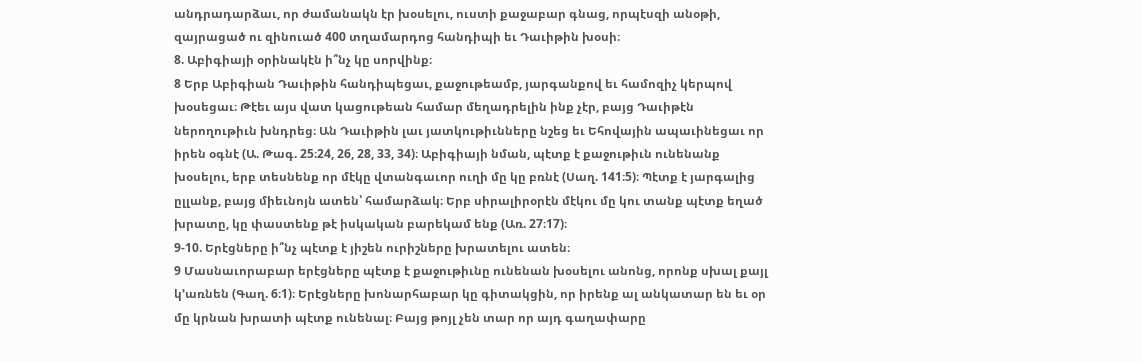անդրադարձաւ, որ ժամանակն էր խօսելու, ուստի քաջաբար գնաց, որպէսզի անօթի, զայրացած ու զինուած 400 տղամարդոց հանդիպի եւ Դաւիթին խօսի։
8. Աբիգիայի օրինակէն ի՞նչ կը սորվինք։
8 Երբ Աբիգիան Դաւիթին հանդիպեցաւ, քաջութեամբ, յարգանքով եւ համոզիչ կերպով խօսեցաւ։ Թէեւ այս վատ կացութեան համար մեղադրելին ինք չէր, բայց Դաւիթէն ներողութիւն խնդրեց։ Ան Դաւիթին լաւ յատկութիւնները նշեց եւ Եհովային ապաւինեցաւ որ իրեն օգնէ (Ա. Թագ. 25։24, 26, 28, 33, 34)։ Աբիգիայի նման, պէտք է քաջութիւն ունենանք խօսելու, երբ տեսնենք որ մէկը վտանգաւոր ուղի մը կը բռնէ (Սաղ. 141։5)։ Պէտք է յարգալից ըլլանք, բայց միեւնոյն ատեն՝ համարձակ։ Երբ սիրալիրօրէն մէկու մը կու տանք պէտք եղած խրատը, կը փաստենք թէ իսկական բարեկամ ենք (Առ. 27։17)։
9-10. Երէցները ի՞նչ պէտք է յիշեն ուրիշները խրատելու ատեն։
9 Մասնաւորաբար երէցները պէտք է քաջութիւնը ունենան խօսելու անոնց, որոնք սխալ քայլ կ’առնեն (Գաղ. 6։1)։ Երէցները խոնարհաբար կը գիտակցին, որ իրենք ալ անկատար են եւ օր մը կրնան խրատի պէտք ունենալ։ Բայց թոյլ չեն տար որ այդ գաղափարը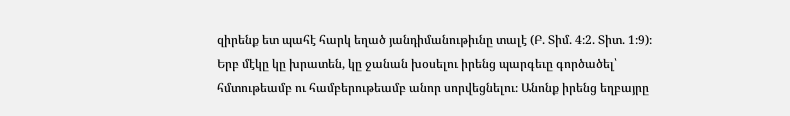զիրենք ետ պահէ հարկ եղած յանդիմանութիւնը տալէ (Բ. Տիմ. 4։2. Տիտ. 1։9)։ Երբ մէկը կը խրատեն, կը ջանան խօսելու իրենց պարգեւը գործածել՝ հմտութեամբ ու համբերութեամբ անոր սորվեցնելու։ Անոնք իրենց եղբայրը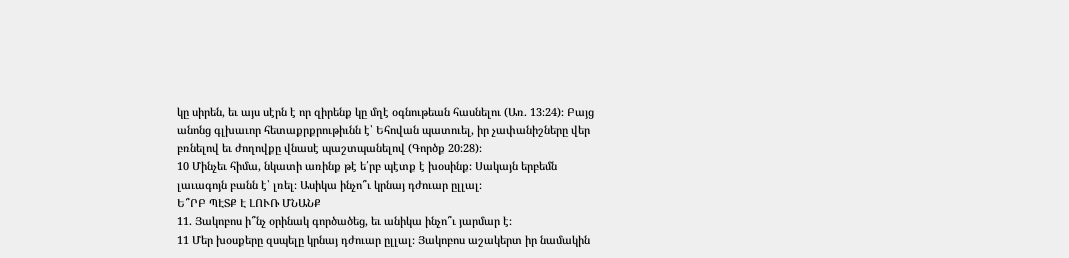կը սիրեն, եւ այս սէրն է որ զիրենք կը մղէ օգնութեան հասնելու (Առ. 13։24)։ Բայց անոնց գլխաւոր հետաքրքրութիւնն է՝ Եհովան պատուել, իր չափանիշները վեր բռնելով եւ ժողովքը վնասէ պաշտպանելով (Գործք 20։28)։
10 Մինչեւ հիմա, նկատի առինք թէ ե՛րբ պէտք է խօսինք։ Սակայն երբեմն լաւագոյն բանն է՝ լռել։ Ասիկա ինչո՞ւ կրնայ դժուար ըլլալ։
Ե՞ՐԲ ՊԷՏՔ Է ԼՈՒՌ ՄՆԱՆՔ
11. Յակոբոս ի՞նչ օրինակ գործածեց, եւ անիկա ինչո՞ւ յարմար է։
11 Մեր խօսքերը զսպելը կրնայ դժուար ըլլալ։ Յակոբոս աշակերտ իր նամակին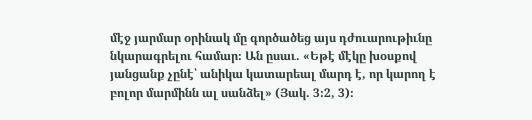մէջ յարմար օրինակ մը գործածեց այս դժուարութիւնը նկարագրելու համար։ Ան ըսաւ. «Եթէ մէկը խօսքով յանցանք չընէ՝ անիկա կատարեալ մարդ է, որ կարող է բոլոր մարմինն ալ սանձել» (Յակ. 3։2, 3)։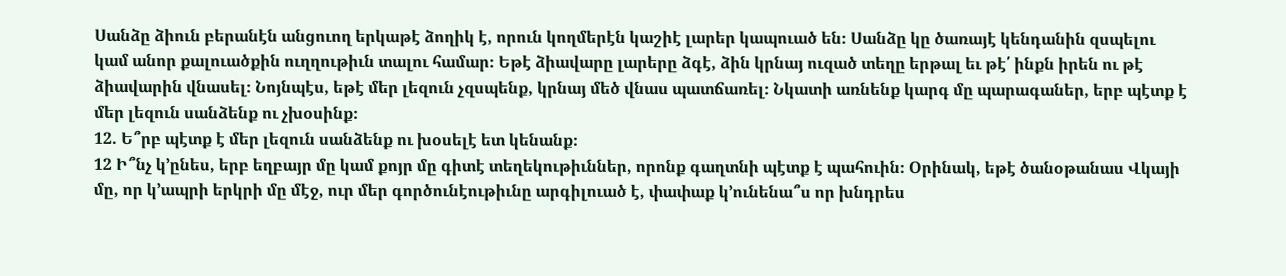Սանձը ձիուն բերանէն անցուող երկաթէ ձողիկ է, որուն կողմերէն կաշիէ լարեր կապուած են։ Սանձը կը ծառայէ կենդանին զսպելու կամ անոր քալուածքին ուղղութիւն տալու համար։ Եթէ ձիավարը լարերը ձգէ, ձին կրնայ ուզած տեղը երթալ եւ թէ՛ ինքն իրեն ու թէ ձիավարին վնասել։ Նոյնպէս, եթէ մեր լեզուն չզսպենք, կրնայ մեծ վնաս պատճառել։ Նկատի առնենք կարգ մը պարագաներ, երբ պէտք է մեր լեզուն սանձենք ու չխօսինք։
12. Ե՞րբ պէտք է մեր լեզուն սանձենք ու խօսելէ ետ կենանք։
12 Ի՞նչ կ’ընես, երբ եղբայր մը կամ քոյր մը գիտէ տեղեկութիւններ, որոնք գաղտնի պէտք է պահուին։ Օրինակ, եթէ ծանօթանաս Վկայի մը, որ կ’ապրի երկրի մը մէջ, ուր մեր գործունէութիւնը արգիլուած է, փափաք կ’ունենա՞ս որ խնդրես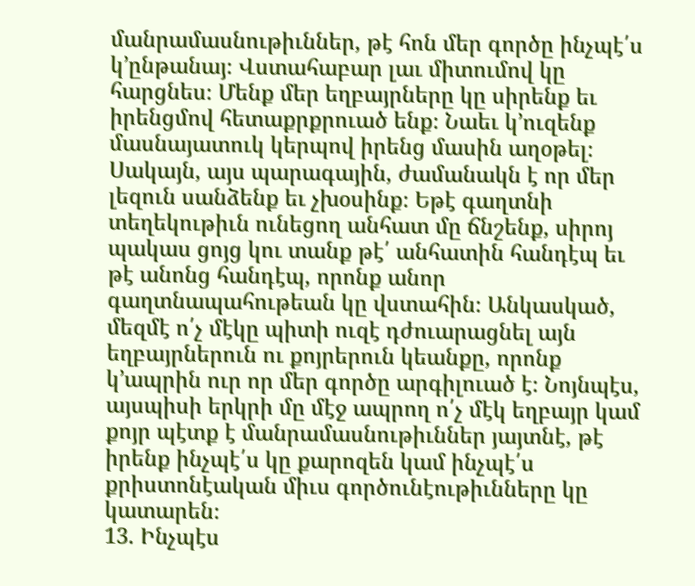մանրամասնութիւններ, թէ հոն մեր գործը ինչպէ՛ս կ’ընթանայ։ Վստահաբար լաւ միտումով կը հարցնես։ Մենք մեր եղբայրները կը սիրենք եւ իրենցմով հետաքրքրուած ենք։ Նաեւ կ’ուզենք մասնայատուկ կերպով իրենց մասին աղօթել։ Սակայն, այս պարագային, ժամանակն է որ մեր լեզուն սանձենք եւ չխօսինք։ Եթէ գաղտնի տեղեկութիւն ունեցող անհատ մը ճնշենք, սիրոյ պակաս ցոյց կու տանք թէ՛ անհատին հանդէպ եւ թէ անոնց հանդէպ, որոնք անոր գաղտնապահութեան կը վստահին։ Անկասկած, մեզմէ ո՛չ մէկը պիտի ուզէ դժուարացնել այն եղբայրներուն ու քոյրերուն կեանքը, որոնք կ’ապրին ուր որ մեր գործը արգիլուած է։ Նոյնպէս, այսպիսի երկրի մը մէջ ապրող ո՛չ մէկ եղբայր կամ քոյր պէտք է մանրամասնութիւններ յայտնէ, թէ իրենք ինչպէ՛ս կը քարոզեն կամ ինչպէ՛ս քրիստոնէական միւս գործունէութիւնները կը կատարեն։
13. Ինչպէս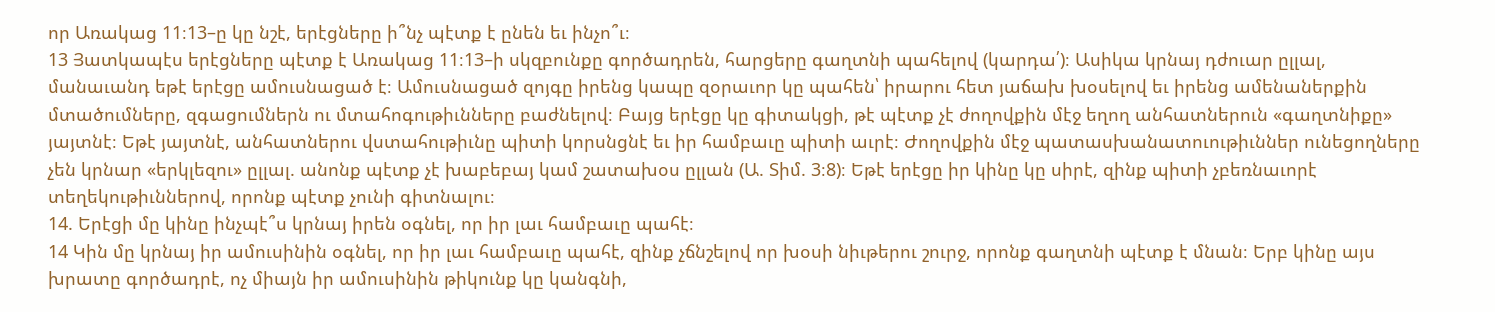որ Առակաց 11։13–ը կը նշէ, երէցները ի՞նչ պէտք է ընեն եւ ինչո՞ւ։
13 Յատկապէս երէցները պէտք է Առակաց 11։13–ի սկզբունքը գործադրեն, հարցերը գաղտնի պահելով (կարդա՛)։ Ասիկա կրնայ դժուար ըլլալ, մանաւանդ եթէ երէցը ամուսնացած է։ Ամուսնացած զոյգը իրենց կապը զօրաւոր կը պահեն՝ իրարու հետ յաճախ խօսելով եւ իրենց ամենաներքին մտածումները, զգացումներն ու մտահոգութիւնները բաժնելով։ Բայց երէցը կը գիտակցի, թէ պէտք չէ ժողովքին մէջ եղող անհատներուն «գաղտնիքը» յայտնէ։ Եթէ յայտնէ, անհատներու վստահութիւնը պիտի կորսնցնէ եւ իր համբաւը պիտի աւրէ։ Ժողովքին մէջ պատասխանատուութիւններ ունեցողները չեն կրնար «երկլեզու» ըլլալ. անոնք պէտք չէ խաբեբայ կամ շատախօս ըլլան (Ա. Տիմ. 3։8)։ Եթէ երէցը իր կինը կը սիրէ, զինք պիտի չբեռնաւորէ տեղեկութիւններով, որոնք պէտք չունի գիտնալու։
14. Երէցի մը կինը ինչպէ՞ս կրնայ իրեն օգնել, որ իր լաւ համբաւը պահէ։
14 Կին մը կրնայ իր ամուսինին օգնել, որ իր լաւ համբաւը պահէ, զինք չճնշելով որ խօսի նիւթերու շուրջ, որոնք գաղտնի պէտք է մնան։ Երբ կինը այս խրատը գործադրէ, ոչ միայն իր ամուսինին թիկունք կը կանգնի,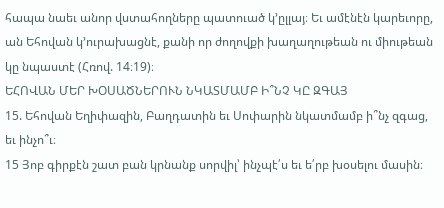հապա նաեւ անոր վստահողները պատուած կ’ըլլայ։ Եւ ամէնէն կարեւորը, ան Եհովան կ’ուրախացնէ, քանի որ ժողովքի խաղաղութեան ու միութեան կը նպաստէ (Հռով. 14։19)։
ԵՀՈՎԱՆ ՄԵՐ ԽՕՍԱԾՆԵՐՈՒՆ ՆԿԱՏՄԱՄԲ Ի՞ՆՉ ԿԸ ԶԳԱՅ
15. Եհովան Եղիփազին, Բաղդատին եւ Սոփարին նկատմամբ ի՞նչ զգաց, եւ ինչո՞ւ։
15 Յոբ գիրքէն շատ բան կրնանք սորվիլ՝ ինչպէ՛ս եւ ե՛րբ խօսելու մասին։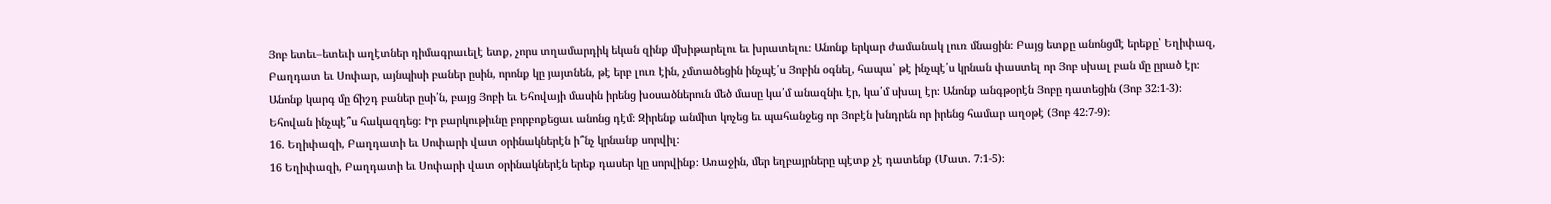Յոբ ետեւ–ետեւի աղէտներ դիմագրաւելէ ետք, չորս տղամարդիկ եկան զինք մխիթարելու եւ խրատելու։ Անոնք երկար ժամանակ լուռ մնացին։ Բայց ետքը անոնցմէ երեքը՝ Եղիփազ, Բաղդատ եւ Սոփար, այնպիսի բաներ ըսին, որոնք կը յայտնեն, թէ երբ լուռ էին, չմտածեցին ինչպէ՛ս Յոբին օգնել, հապա՝ թէ ինչպէ՛ս կրնան փաստել որ Յոբ սխալ բան մը ըրած էր։ Անոնք կարգ մը ճիշդ բաներ ըսի՛ն, բայց Յոբի եւ Եհովայի մասին իրենց խօսածներուն մեծ մասը կա՛մ անազնիւ էր, կա՛մ սխալ էր։ Անոնք անգթօրէն Յոբը դատեցին (Յոբ 32։1-3)։ Եհովան ինչպէ՞ս հակազդեց։ Իր բարկութիւնը բորբոքեցաւ անոնց դէմ։ Զիրենք անմիտ կոչեց եւ պահանջեց որ Յոբէն խնդրեն որ իրենց համար աղօթէ (Յոբ 42։7-9)։
16. Եղիփազի, Բաղդատի եւ Սոփարի վատ օրինակներէն ի՞նչ կրնանք սորվիլ։
16 Եղիփազի, Բաղդատի եւ Սոփարի վատ օրինակներէն երեք դասեր կը սորվինք։ Առաջին, մեր եղբայրները պէտք չէ դատենք (Մատ. 7։1-5)։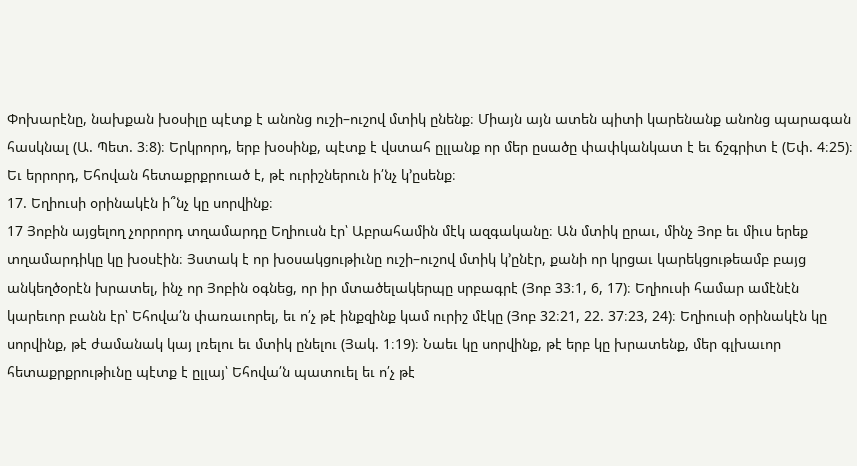Փոխարէնը, նախքան խօսիլը պէտք է անոնց ուշի–ուշով մտիկ ընենք։ Միայն այն ատեն պիտի կարենանք անոնց պարագան հասկնալ (Ա. Պետ. 3։8)։ Երկրորդ, երբ խօսինք, պէտք է վստահ ըլլանք որ մեր ըսածը փափկանկատ է եւ ճշգրիտ է (Եփ. 4։25)։ Եւ երրորդ, Եհովան հետաքրքրուած է, թէ ուրիշներուն ի՛նչ կ’ըսենք։
17. Եղիուսի օրինակէն ի՞նչ կը սորվինք։
17 Յոբին այցելող չորրորդ տղամարդը Եղիուսն էր՝ Աբրահամին մէկ ազգականը։ Ան մտիկ ըրաւ, մինչ Յոբ եւ միւս երեք տղամարդիկը կը խօսէին։ Յստակ է որ խօսակցութիւնը ուշի–ուշով մտիկ կ’ընէր, քանի որ կրցաւ կարեկցութեամբ բայց անկեղծօրէն խրատել, ինչ որ Յոբին օգնեց, որ իր մտածելակերպը սրբագրէ (Յոբ 33։1, 6, 17)։ Եղիուսի համար ամէնէն կարեւոր բանն էր՝ Եհովա՛ն փառաւորել, եւ ո՛չ թէ ինքզինք կամ ուրիշ մէկը (Յոբ 32։21, 22. 37։23, 24)։ Եղիուսի օրինակէն կը սորվինք, թէ ժամանակ կայ լռելու եւ մտիկ ընելու (Յակ. 1։19)։ Նաեւ կը սորվինք, թէ երբ կը խրատենք, մեր գլխաւոր հետաքրքրութիւնը պէտք է ըլլայ՝ Եհովա՛ն պատուել եւ ո՛չ թէ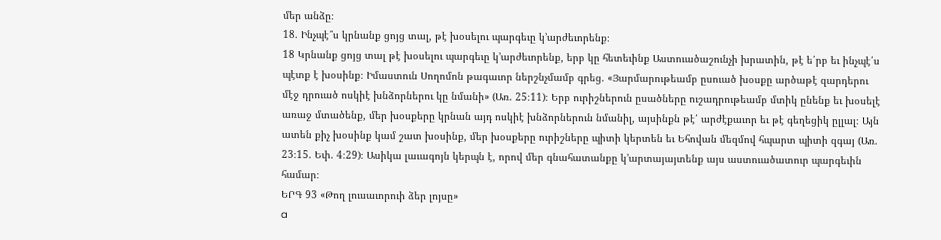մեր անձը։
18. Ինչպէ՞ս կրնանք ցոյց տալ, թէ խօսելու պարգեւը կ’արժեւորենք։
18 Կրնանք ցոյց տալ թէ խօսելու պարգեւը կ’արժեւորենք, երբ կը հետեւինք Աստուածաշունչի խրատին, թէ ե՛րբ եւ ինչպէ՛ս պէտք է խօսինք։ Իմաստուն Սողոմոն թագաւոր ներշնչմամբ գրեց. «Յարմարութեամբ ըսուած խօսքը արծաթէ զարդերու մէջ դրուած ոսկիէ խնձորներու կը նմանի» (Առ. 25։11)։ Երբ ուրիշներուն ըսածները ուշադրութեամբ մտիկ ընենք եւ խօսելէ առաջ մտածենք, մեր խօսքերը կրնան այդ ոսկիէ խնձորներուն նմանիլ, այսինքն թէ՛ արժէքաւոր եւ թէ գեղեցիկ ըլլալ։ Այն ատեն քիչ խօսինք կամ շատ խօսինք, մեր խօսքերը ուրիշները պիտի կերտեն եւ Եհովան մեզմով հպարտ պիտի զգայ (Առ. 23։15. Եփ. 4։29)։ Ասիկա լաւագոյն կերպն է, որով մեր գնահատանքը կ’արտայայտենք այս աստուածատուր պարգեւին համար։
ԵՐԳ 93 «Թող լուսաւորուի ձեր լոյսը»
a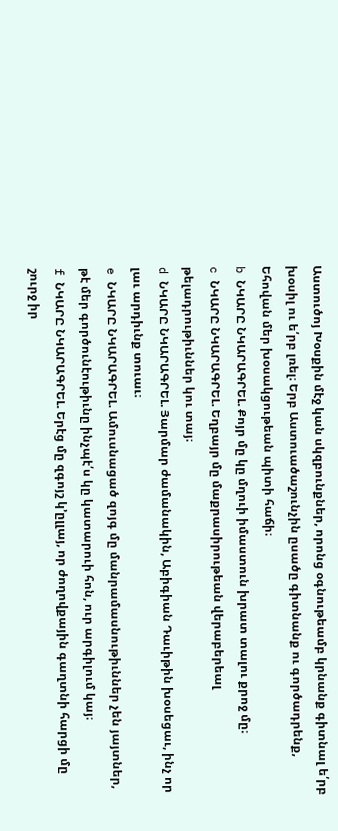Աստուծոյ Խօսքին մէջ կան սկզբունքներ, որոնց օգնութեամբ կրնանք գիտնալ ե՛րբ խօսիլ ու ե՛րբ լռել։ Երբ Աստուածաշունչին ըսածը գիտնանք ու գործադրենք, Եհովան մեր խօսակցութեան պիտի հաճի։
b ՆԿԱՐԸ ՆԿԱՐԱԳՐԵԼ. Քոյր մը կը մղուի իմաստուն խրատ տալու քրոջ մը։
c ՆԿԱՐԸ ՆԿԱՐԱԳՐԵԼ. Եղբայր մը մաքրասիրութեան վերաբերեալ թելադրութիւններ կու տայ։
d ՆԿԱՐԸ ՆԿԱՐԱԳՐԵԼ. Յարմար ժամանակին, Աբիգիան Դաւիթին խօսեցաւ, ինչ որ լաւ արդիւնք տուաւ։
e ՆԿԱՐԸ ՆԿԱՐԱԳՐԵԼ. Ամուսնացած զոյգ մը մանրամասնութիւններ չեն յայտներ, թէ մեր գործունէութիւնը ինչպէ՛ս կը կատարուի հոն, ուր արգիլում կայ։
f ՆԿԱՐԸ ՆԿԱՐԱԳՐԵԼ. Երէց մը զգոյշ կ’ըլլայ, որ ժողովքային գաղտնի հարցի մը շուրջ իր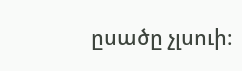ըսածը չլսուի։